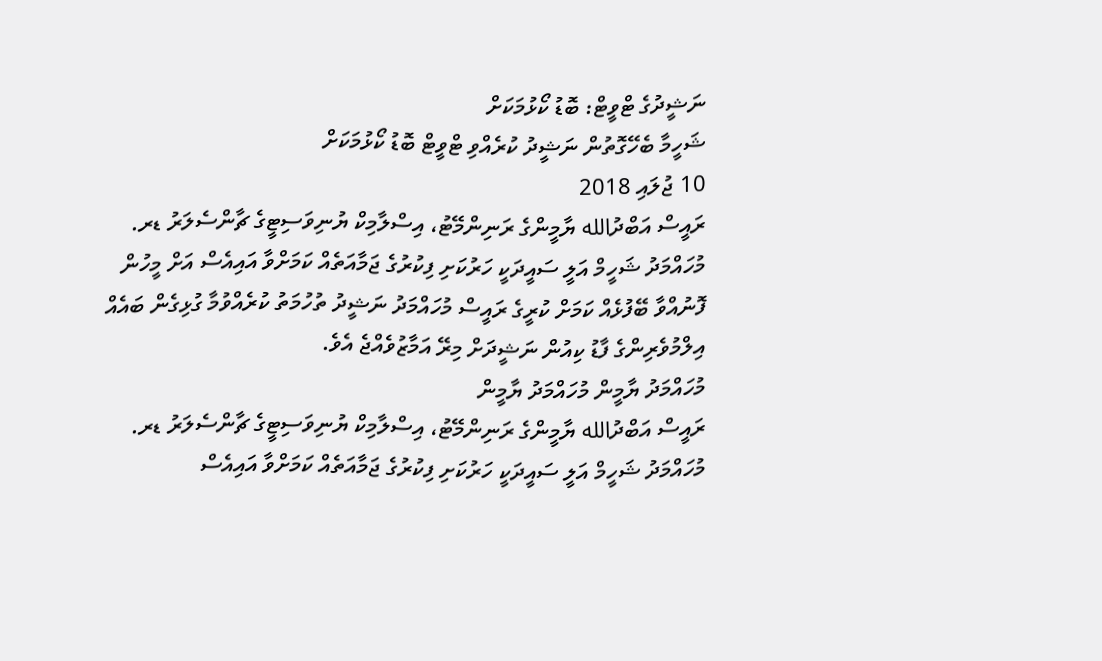ނަޝީދުގެ ޓްވީޓް: ބޮޑު ކޯޅުމަކަށް
ޝަހީމާ ބެހޭގޮތުން ނަޝީދު ކުރެއްވި ޓްވީޓް ބޮޑު ކޯޅުމަކަށް
10 ޖުލައި 2018
ރައީސް އަބްދުالله ޔާމީންގެ ރަނިންމޭޓު، އިސްލާމިކް ޔުނިވަސިޓީގެ ޗާންސެލަރު ޑރ. މުހައްމަދު ޝަހީމް އަލީ ސައީދަކީ ހަރުކަށި ފިކުރުގެ ޖަމާއަތެއް ކަމަށްވާ އައިއެސް އަށް މީހުން ފޮނުއްވާ ބޭފުޅެއް ކަމަށް ކުރީގެ ރައީސް މުހައްމަދު ނަޝީދު ތުހުމަތު ކުރެއްވުމާ ގުޅިގެން ބައެއް އިލްމުވެރިންގެ ފާޑު ކިއުން ނަޝީދަށް މިރޭ އަމާޒުވެއްޖެ އެވެ.
މުހައްމަދު ޔާމީން މުހައްމަދު ޔާމީން
ރައީސް އަބްދުالله ޔާމީންގެ ރަނިންމޭޓު، އިސްލާމިކް ޔުނިވަސިޓީގެ ޗާންސެލަރު ޑރ. މުހައްމަދު ޝަހީމް އަލީ ސައީދަކީ ހަރުކަށި ފިކުރުގެ ޖަމާއަތެއް ކަމަށްވާ އައިއެސް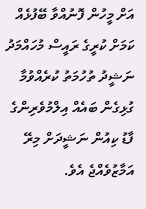އަށް މީހުން ފޮނުއްވާ ބޭފުޅެއް ކަމަށް ކުރީގެ ރައީސް މުހައްމަދު ނަޝީދު ތުހުމަތު ކުރެއްވުމާ ގުޅިގެން ބައެއް އިލްމުވެރިންގެ ފާޑު ކިއުން ނަޝީދަށް މިރޭ އަމާޒުވެއްޖެ އެވެ.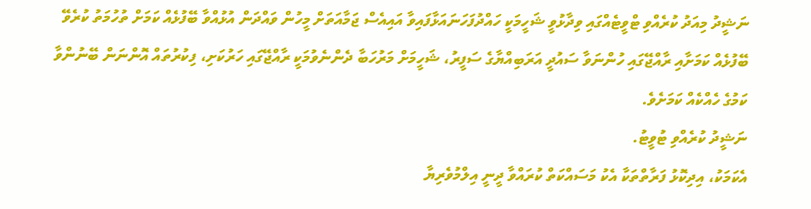ނަޝީދު މިއަދު ކުރެއްވި ޓްވީޓެއްގައި ވިދާޅުވީ ޝަހީމަކީ ހައްދުފަހަނައަޅާފައިވާ އައިއެސް ޖަމާއަތަށް މީހުން ވައްދަން އުޅުއްވާ ބޭފުޅެއް ކަމަށް ތުހުމަތު ކުރެވޭ ބޭފުޅެއް ކަމަށާއި ރާއްޖޭގައި ހުންނަވާ ސައުދީ އަރަބިއްޔާގެ ސަފީރު، ޝަހީމަށް މަރުހަބާ ދެންނެވުމަކީ ރާއްޖޭގައި ހަރުކަށި، ފިކުރުތައް އޮންނަން ބޭނުންވާ ކަމުގެ ހެއްކެއް ކަމަށެވެ.
ނަޝީދު ކުރެއްވި ޓުވީޓު.
އެކަމަކު، އިދިކޮޅު ފަރާތްތަކާ އެކު މަސައްކަތް ކުރައްވާ ދީނީ އިލްމުވެރިޔާ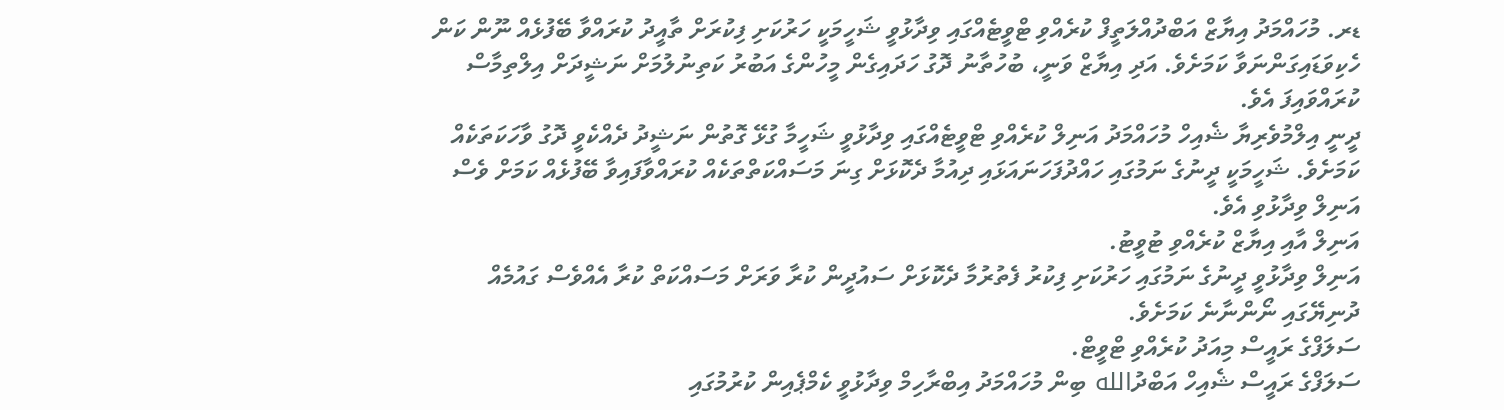ޑރ. މުހައްމަދު އިޔާޒް އަބްދުއްލަތީފް ކުރެއްވި ޓްވީޓެއްގައި ވިދާޅުވީ ޝަހީމަކީ ހަރުކަށި ފިކުރަށް ތާއީދު ކުރައްވާ ބޭފުޅެއް ނޫން ކަން ހެކިވަޑައިގަންނަވާ ކަމަށެވެ. އަދި އިޔާޒް ވަނީ، ބުހުތާނު ދޮގު ހަދައިގެން މީހުންގެ އަބުރު ކަތިނުލުމަށް ނަޝީދަށް އިލްތިމާސް ކުރައްވައިފަ އެވެ.
ދީނީ އިލްމުވެރިޔާ ޝެއިހް މުހައްމަދު އަނިލް ކުރެއްވި ޓްވީޓެއްގައި ވިދާޅުވީ ޝަހީމާ ގުޅޭ ގޮތުން ނަޝީދު ދެއްކެވީ ދޮގު ވާހަކަތަކެއް ކަމަށެވެ. ޝަހީމަކީ ދީނުގެ ނަމުގައި ހައްދުފަހަނައަޅައި ދިއުމާ ދެކޮޅަށް ގިނަ މަސައްކަތްތަކެއް ކުރައްވާފައިވާ ބޭފުޅެއް ކަމަށް ވެސް އަނިލް ވިދާޅުވި އެވެ.
އަނިލް އާއި އިޔާޒް ކުރެއްވި ޓުވީޓު.
އަނިލް ވިދާޅުވީ ދީނުގެ ނަމުގައި ހަރުކަށި ފިކުރު ފެތުރުމާ ދެކޮޅަށް ސައުދީން ކުރާ ވަރަށް މަސައްކަތް ކުރާ އެއްވެސް ގައުމެއް ދުނިޔޭގައި ނޯންނާނެ ކަމަށެވެ.
ސަލަފްގެ ރައީސް މިއަދު ކުރެއްވި ޓްވީޓް.
ސަލަފްގެ ރައީސް ޝެއިހް އަބްދުالله ބިން މުހައްމަދު އިބްރާހިމް ވިދާޅުވީ ކެމްޕެއިން ކުރުމުގައި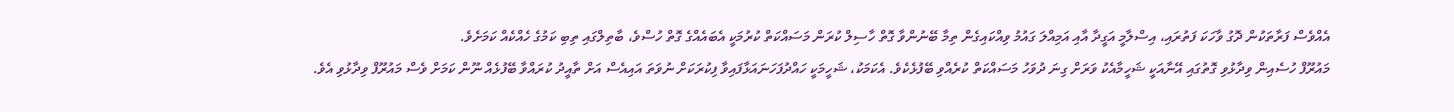އެއްވެސް ފަރާތަކުން ދޮގު ވާހަކަ ފަތުރައި، އިސްލާމީ އަގީދާ އާއި އަމިއްލަ ގައުމު ވިއްކައިގެން ތިމާ ބޭނުންވާ ގޮތް ހާސިލް ކުރަން މަސައްކަތް ކުރުމަކީ އެބައެއްގެ ގޮތް ހުސްވެ، ބާތިލްގައި ތިބި ކަމުގެ ހެއްކެއް ކަމަށެވެ.
މައުރޫފް ހުސެއިން ވިދާޅުވި ގޮތުގައި އޭނާއަކީ ޝަހީމާއެކު ވަރަށް ގިނަ ދުވަހު މަސައްކަތް ކުރެއްވި ބޭފުޅެކެވެ. އެކަމަކު، ޝަހީމަކީ ހައްދުފަހަނައަޅާފައިވާ ފިކުރަކަށް ނުވަތަ އައިއެސް އަށް ތާއީދު ކުރައްވާ ބޭފުޅެއް ނޫން ކަމަށް ވެސް މައުރޫފް ވިދާޅުވި އެވެ.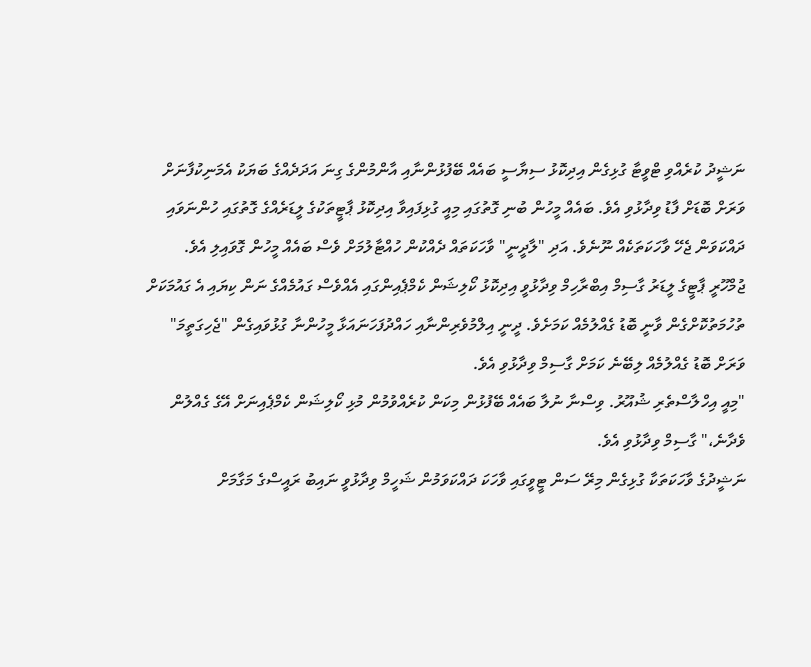ނަޝީދު ކުރެއްވި ޓްވީޓާ ގުޅިގެން އިދިކޮޅު ސިޔާސީ ބައެއް ބޭފުޅުންނާއި އާންމުންގެ ގިނަ އަދަދެއްގެ ބަޔަކު އެމަނިކުފާނަށް ވަރަށް ބޮޑަށް ފާޑު ވިދާޅުވި އެވެ. ބައެއް މީހުން ބުނި ގޮތުގައި މިއީ ގުޅިފައިވާ އިދިކޮޅު ޕާޓީތަކުގެ ލީޑަރެއްގެ ގޮތުގައި ހުންނަވައި ދައްކަވަން ޖެހޭ ވާހަކަތަކެއް ނޫނެވެ. އަދި "ލާދީނީ" ވާހަކަތައް ދެއްކުން ހުއްޓާލުމަށް ވެސް ބައެއް މީހުން ގޮވައިލި އެވެ.
ޖުމްހޫރީ ޕާޓީގެ ލީޑަރު ގާސިމް އިބްރާހިމް ވިދާޅުވީ އިދިކޮޅު ކޯލިޝަން ކެމްޕެއިންގައި އެއްވެސް ގައުމެއްގެ ނަން ކިޔައި އެ ގައުމަކަށް ތުހުމަތުކޮށްގެން ވާނީ ބޮޑު ގެއްލުމެއް ކަމަށެވެ. ދީނީ އިލްމުވެރިންނާއި ހައްދުފަހަނައަޅާ މީހުންނާ ގުޅުވައިގެން "ޖެހިގަތީމަ" ވަރަށް ބޮޑު ގެއްލުމެއް ލިބޭނެ ކަމަށް ގާސިމް ވިދާޅުވި އެވެ.
"މިއީ އިހްލާސްތެރި ޝުއޫރު. ވިސްނާ ނުލާ ބައެއް ބޭފުޅުން މިކަން ކުރެއްވުމުން މުޅި ކޯލިޝަން ކެމްޕެއިނަށް އޭގެ ގެއްލުން ވެދާނެ،" ގާސިމް ވިދާޅުވި އެވެ.
ނަޝީދުގެ ވާހަކަތަކާ ގުޅިގެން މިރޭ ސަން ޓީވީގައި ވާހަކަ ދައްކަވަމުން ޝަހީމް ވިދާޅުވީ ނައިބު ރައީސްގެ މަގާމަށް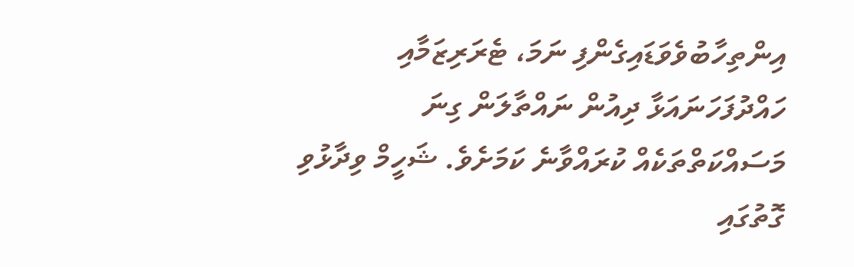އިންތިހާބުވެވަޑައިގެންފި ނަމަ، ޓެރަރިޒަމާއި ހައްދުފަހަނައަޅާ ދިއުން ނައްތާލަން ގިނަ މަސައްކަތްތަކެއް ކުރައްވާނެ ކަމަށެވެ. ޝަހީމް ވިދާޅުވި ގޮތުގައި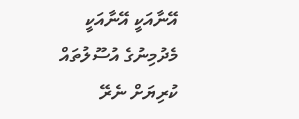އޭނާއަކީ އޭނާއަކީ މެދުމިނުގެ އުސޫލުތައް ކުރިޔަށް ނެރޭ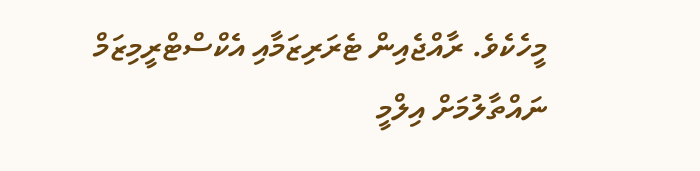މީހެކެވެ. ރާއްޖެއިން ޓެރަރިޒަމާއި އެކްސްޓްރީމިޒަމް ނައްތާލުމަށް އިލްމީ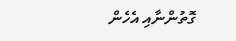ގޮތުންނާއި އެހެން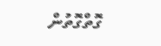ގޮތްގޮތުން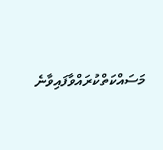މަސައްކަތްކުރައްވާފައިވާނެ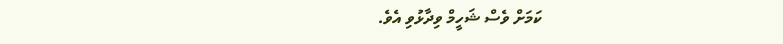ކަމަށް ވެސް ޝަހީމް ވިދާޅުވި އެވެ.